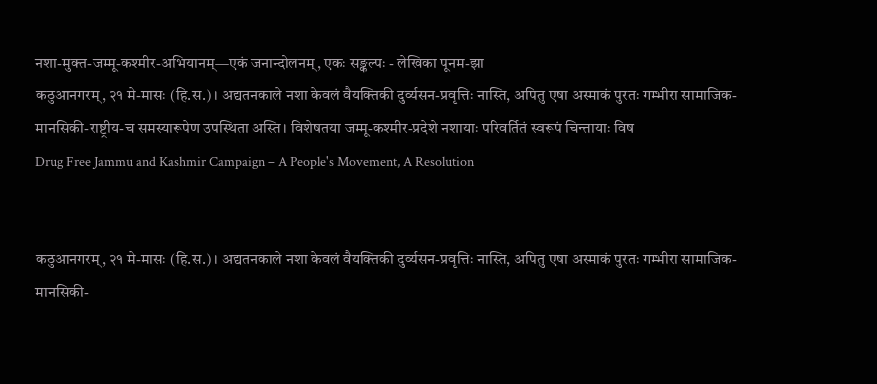नशा-मुक्त-जम्मू-कश्मीर-अभियानम्—एकं जनान्दोलनम्, एकः सङ्कल्पः - लेखिका पूनम-झा
कठुआनगरम्, २१ मे-मासः (हि.स.)। अद्यतनकाले नशा केवलं वैयक्तिकी दुर्व्यसन-प्रवृत्तिः नास्ति, अपितु एषा अस्माकं पुरतः गम्भीरा सामाजिक-मानसिकी-राष्ट्रीय-च समस्यारूपेण उपस्थिता अस्ति। विशेषतया जम्मू-कश्मीर-प्रदेशे नशायाः परिवर्तितं स्वरूपं चिन्तायाः विष
Drug Free Jammu and Kashmir Campaign – A People's Movement, A Resolution


कठुआनगरम्, २१ मे-मासः (हि.स.)। अद्यतनकाले नशा केवलं वैयक्तिकी दुर्व्यसन-प्रवृत्तिः नास्ति, अपितु एषा अस्माकं पुरतः गम्भीरा सामाजिक-मानसिकी-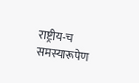राष्ट्रीय-च समस्यारूपेण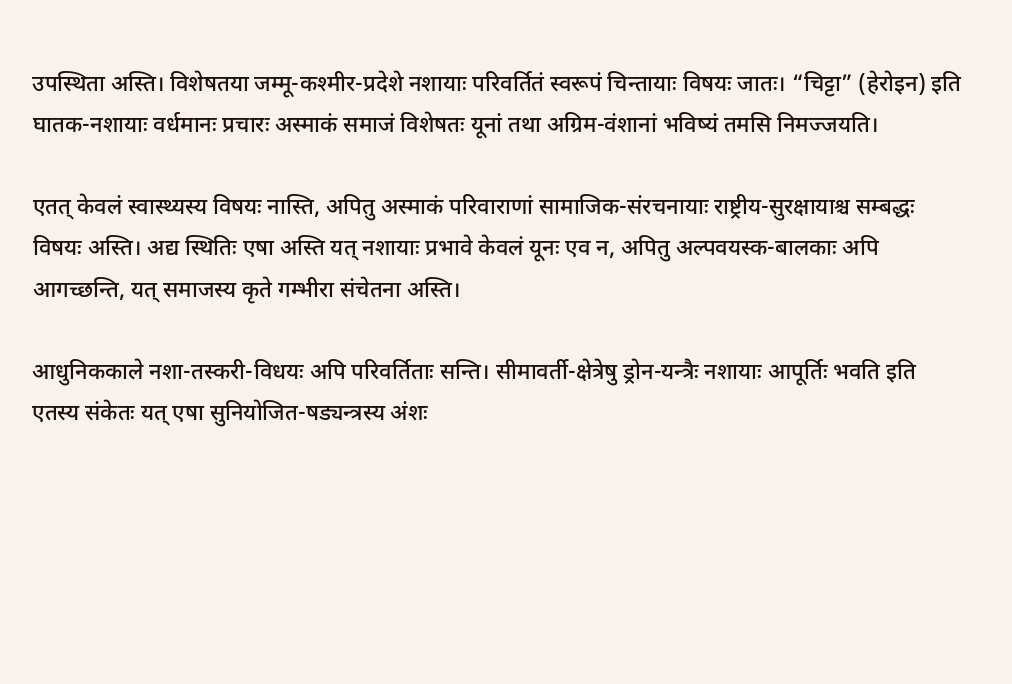उपस्थिता अस्ति। विशेषतया जम्मू-कश्मीर-प्रदेशे नशायाः परिवर्तितं स्वरूपं चिन्तायाः विषयः जातः। “चिट्टा” (हेरोइन) इति घातक-नशायाः वर्धमानः प्रचारः अस्माकं समाजं विशेषतः यूनां तथा अग्रिम-वंशानां भविष्यं तमसि निमज्जयति।

एतत् केवलं स्वास्थ्यस्य विषयः नास्ति, अपितु अस्माकं परिवाराणां सामाजिक-संरचनायाः राष्ट्रीय-सुरक्षायाश्च सम्बद्धः विषयः अस्ति। अद्य स्थितिः एषा अस्ति यत् नशायाः प्रभावे केवलं यूनः एव न, अपितु अल्पवयस्क-बालकाः अपि आगच्छन्ति, यत् समाजस्य कृते गम्भीरा संचेतना अस्ति।

आधुनिककाले नशा-तस्करी-विधयः अपि परिवर्तिताः सन्ति। सीमावर्ती-क्षेत्रेषु ड्रोन-यन्त्रैः नशायाः आपूर्तिः भवति इति एतस्य संकेतः यत् एषा सुनियोजित-षड्यन्त्रस्य अंशः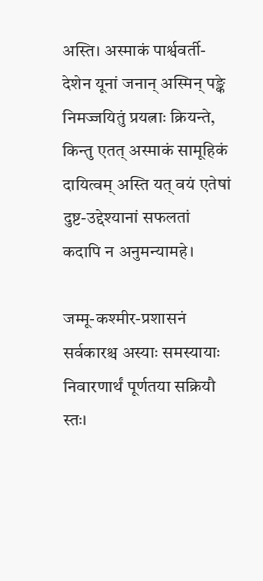अस्ति। अस्माकं पार्श्ववर्ती-देशेन यूनां जनान् अस्मिन् पङ्के निमज्जयितुं प्रयत्नाः क्रियन्ते, किन्तु एतत् अस्माकं सामूहिकं दायित्वम् अस्ति यत् वयं एतेषां दुष्ट-उद्देश्यानां सफलतां कदापि न अनुमन्यामहे।

जम्मू-कश्मीर-प्रशासनं सर्वकारश्च अस्याः समस्यायाः निवारणार्थं पूर्णतया सक्रियौ स्तः।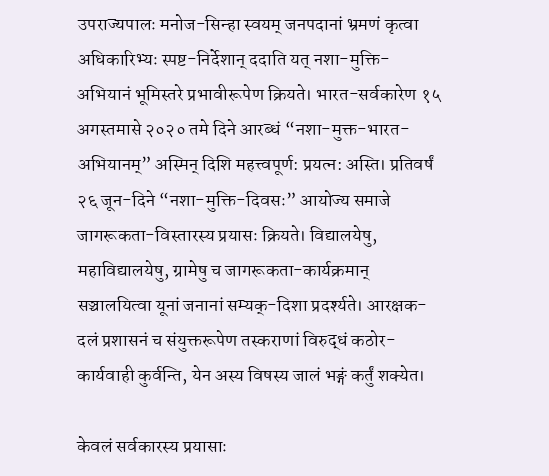उपराज्यपालः मनोज-सिन्हा स्वयम् जनपदानां भ्रमणं कृत्वा अधिकारिभ्यः स्पष्ट-निर्देशान् ददाति यत् नशा-मुक्ति-अभियानं भूमिस्तरे प्रभावीरूपेण क्रियते। भारत-सर्वकारेण १५ अगस्तमासे २०२० तमे दिने आरब्धं “नशा-मुक्त-भारत-अभियानम्” अस्मिन् दिशि महत्त्वपूर्ण: प्रयत्न: अस्ति। प्रतिवर्षं २६ जून-दिने “नशा-मुक्ति-दिवसः” आयोज्य समाजे जागरूकता-विस्तारस्य प्रयासः क्रियते। विद्यालयेषु, महाविद्यालयेषु, ग्रामेषु च जागरूकता-कार्यक्रमान् सञ्चालयित्वा यूनां जनानां सम्यक्-दिशा प्रदर्श्यते। आरक्षक-दलं प्रशासनं च संयुक्तरूपेण तस्कराणां विरुद्धं कठोर-कार्यवाही कुर्वन्ति, येन अस्य विषस्य जालं भङ्गं कर्तुं शक्येत।

केवलं सर्वकारस्य प्रयासाः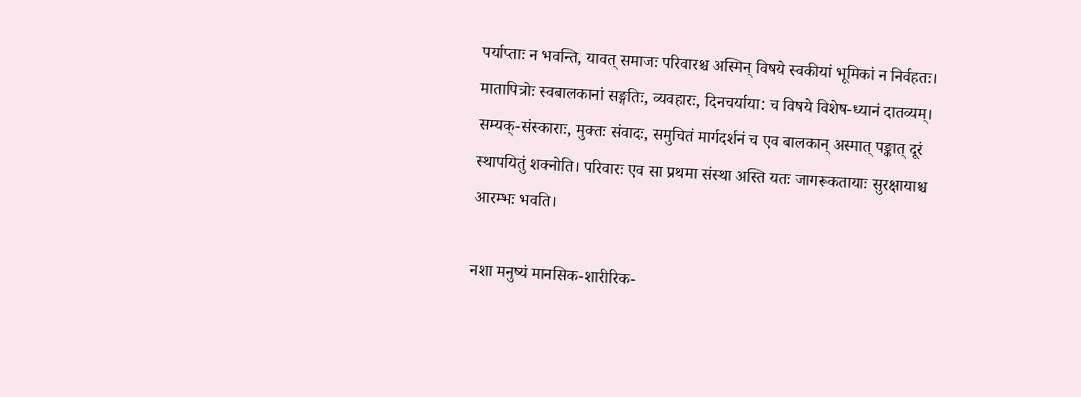पर्याप्ताः न भवन्ति, यावत् समाजः परिवारश्च अस्मिन् विषये स्वकीयां भूमिकां न निर्वहतः। मातापित्रोः स्वबालकानां सङ्गतिः, व्यवहारः, दिनचर्याया: च विषये विशेष-ध्यानं दातव्यम्। सम्यक्-संस्काराः, मुक्तः संवादः, समुचितं मार्गदर्शनं च एव बालकान् अस्मात् पङ्कात् दूरं स्थापयितुं शक्नोति। परिवारः एव सा प्रथमा संस्था अस्ति यतः जागरूकतायाः सुरक्षायाश्च आरम्भः भवति।

नशा मनुष्यं मानसिक-शारीरिक-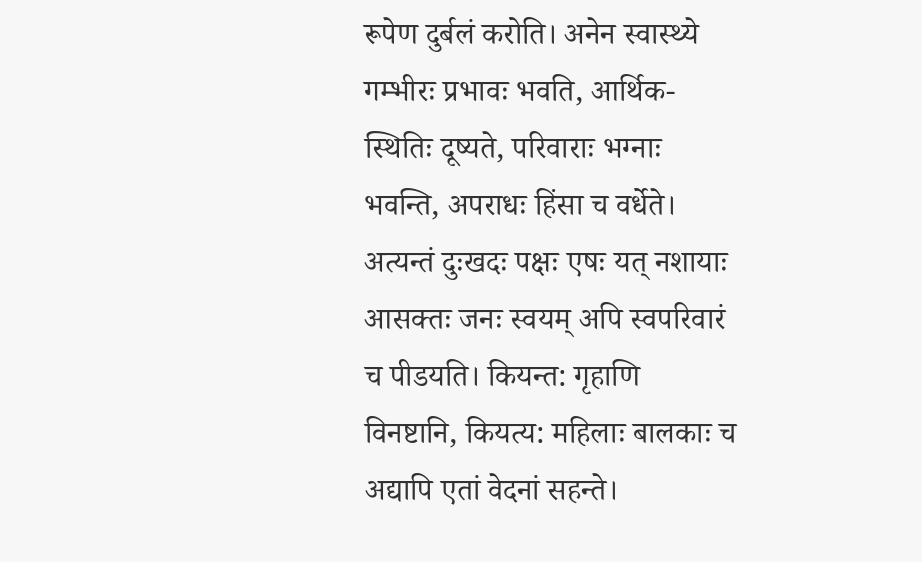रूपेण दुर्बलं करोति। अनेन स्वास्थ्ये गम्भीरः प्रभावः भवति, आर्थिक-स्थितिः दूष्यते, परिवाराः भग्नाः भवन्ति, अपराधः हिंसा च वर्धेते। अत्यन्तं दुःखदः पक्षः एषः यत् नशायाः आसक्तः जनः स्वयम् अपि स्वपरिवारं च पीडयति। कियन्त: गृहाणि विनष्टानि, कियत्य: महिलाः बालकाः च अद्यापि एतां वेदनां सहन्ते।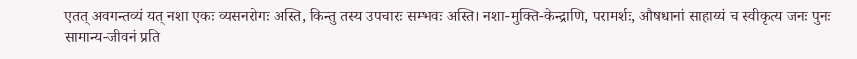एतत् अवगन्तव्यं यत् नशा एकः व्यसनरोगः अस्ति, किन्तु तस्य उपचारः सम्भवः अस्ति। नशा-मुक्ति-केन्द्राणि, परामर्शः, औषधानां साहाय्यं च स्वीकृत्य जनः पुनः सामान्य-जीवनं प्रति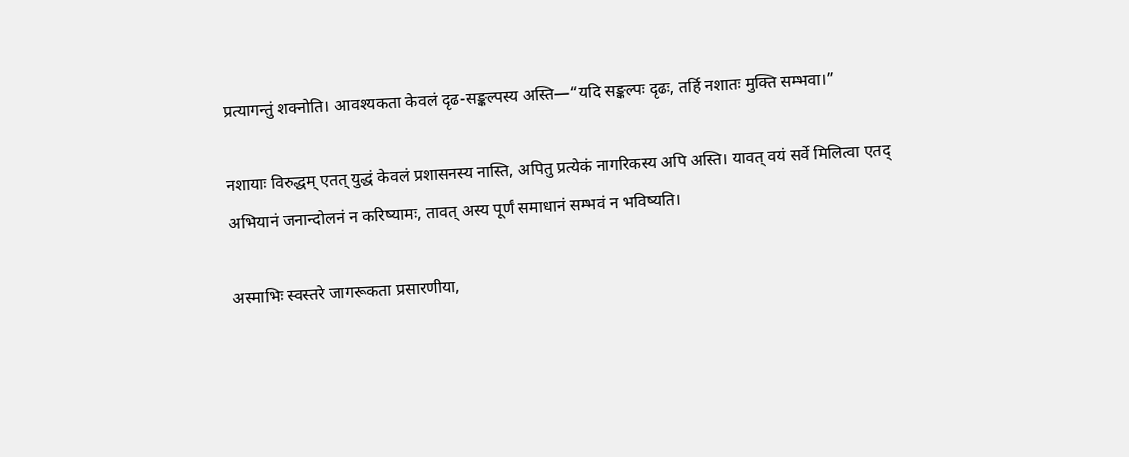प्रत्यागन्तुं शक्नोति। आवश्यकता केवलं दृढ-सङ्कल्पस्य अस्ति—“यदि सङ्कल्पः दृढः, तर्हि नशातः मुक्ति सम्भवा।”

नशायाः विरुद्धम् एतत् युद्धं केवलं प्रशासनस्य नास्ति, अपितु प्रत्येकं नागरिकस्य अपि अस्ति। यावत् वयं सर्वे मिलित्वा एतद् अभियानं जनान्दोलनं न करिष्यामः, तावत् अस्य पूर्णं समाधानं सम्भवं न भविष्यति।

अस्माभिः स्वस्तरे जागरूकता प्रसारणीया,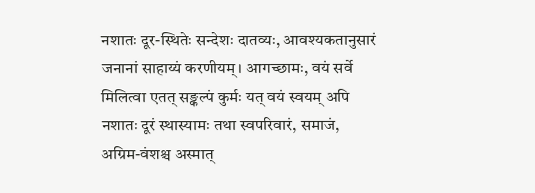नशातः दूर-स्थितेः सन्देशः दातव्यः, आवश्यकतानुसारं जनानां साहाय्यं करणीयम्। आगच्छामः, वयं सर्वे मिलित्वा एतत् सङ्कल्पं कुर्मः यत् वयं स्वयम् अपि नशातः दूरं स्थास्यामः तथा स्वपरिवारं, समाजं, अग्रिम-वंशश्च अस्मात्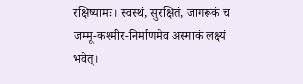रक्षिष्यामः। स्वस्थं, सुरक्षितं, जागरूकं च जम्मू-कश्मीर-निर्माणमेव अस्माकं लक्ष्यं भवेत्।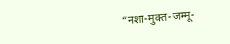“नशा-मुक्त-जम्मू-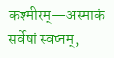कश्मीरम्—अस्माकं सर्वेषां स्वप्नम्,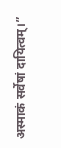अस्माकं सर्वेषां दायित्वम्।”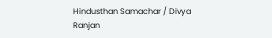Hindusthan Samachar / Divya Ranjan